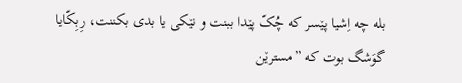بله چه اِشیا پێسر که چُکّ پێدا ببنت و نێکی یا بدی بکننت، رِبِکّایا گوَشگ بوت که ”مسترێن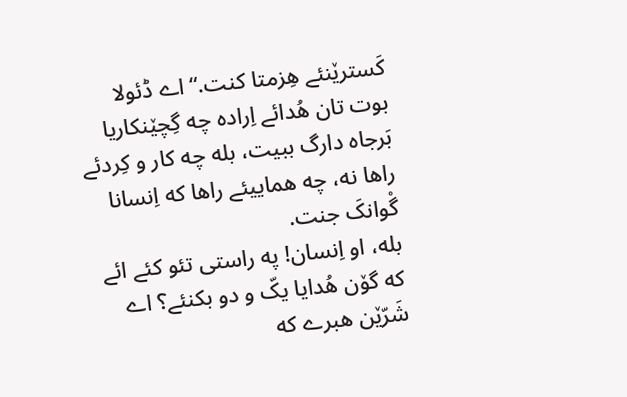کَسترێنئے هِزمتا کنت.“ اے ڈئولا بوت تان هُدائے اِراده چه گِچێنکاریا بَرجاه دارگ ببیت، بله چه کار و کِردئے راها نه، چه هماییئے راها که اِنسانا گْوانکَ جنت.
بله، او اِنسان! په راستی تئو کئے ائے که گۆن هُدایا یکّ و دو بکنئے؟ اے شَرّێن هبرے که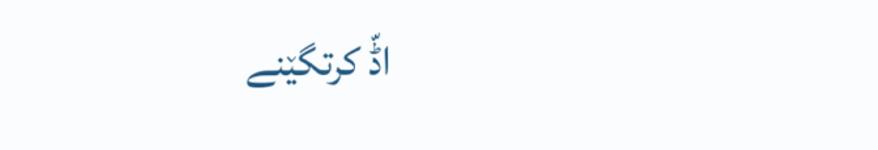اڈّ کرتگێنے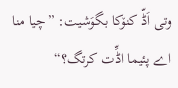وتی اَڈّ کنۆکا بگوَشیت: ”چیا منا اے پئیما اڈِّت کرتگ؟“